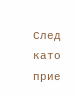След като прие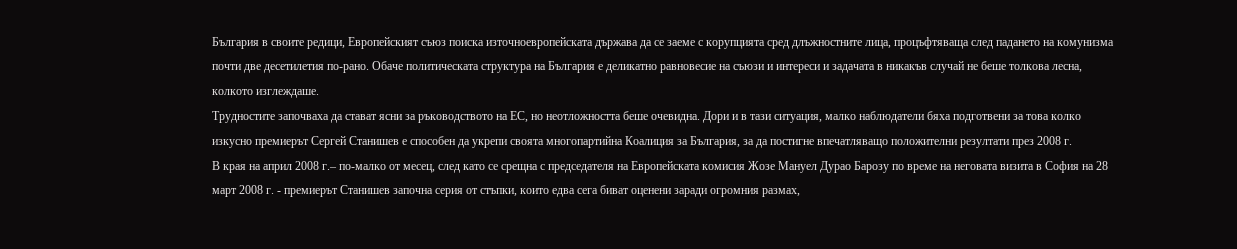България в своите редици, Европейският съюз поиска източноевропейската държава да се заеме с корупцията сред длъжностните лица, процъфтяваща след падането на комунизма почти две десетилетия по-рано. Обаче политическата структура на България е деликатно равновесие на съюзи и интереси и задачата в никакъв случай не беше толкова лесна, колкото изглеждаше.
Трудностите започваха да стават ясни за ръководството на ЕС, но неотложността беше очевидна. Дори и в тази ситуация, малко наблюдатели бяха подготвени за това колко изкусно премиерът Сергей Станишев е способен да укрепи своята многопартийна Коалиция за България, за да постигне впечатляващо положителни резултати през 2008 г.
В края на април 2008 г.– по-малко от месец, след като се срещна с председателя на Европейската комисия Жозе Мануел Дурао Барозу по време на неговата визита в София на 28 март 2008 г. - премиерът Станишев започна серия от стъпки, които едва сега биват оценени заради огромния размах,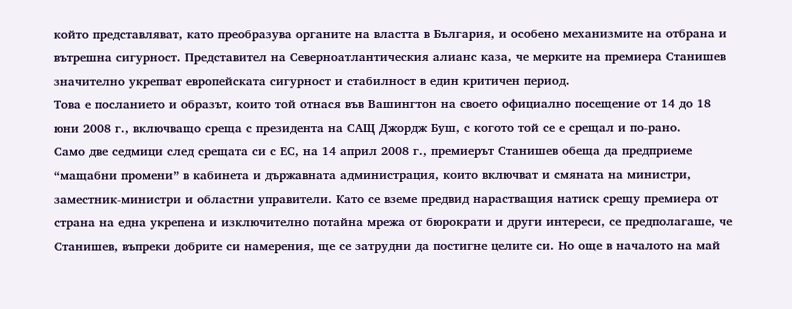който представляват, като преобразува органите на властта в България, и особено механизмите на отбрана и вътрешна сигурност. Представител на Северноатлантическия алианс каза, че мерките на премиера Станишев значително укрепват европейската сигурност и стабилност в един критичен период.
Това е посланието и образът, които той отнася във Вашингтон на своето официално посещение от 14 до 18 юни 2008 г., включващо среща с президента на САЩ Джордж Буш, с когото той се е срещал и по-рано.
Само две седмици след срещата си с ЕС, на 14 април 2008 г., премиерът Станишев обеща да предприеме “мащабни промени” в кабинета и държавната администрация, които включват и смяната на министри, заместник-министри и областни управители. Като се вземе предвид нарастващия натиск срещу премиера от страна на една укрепена и изключително потайна мрежа от бюрократи и други интереси, се предполагаше, че Станишев, въпреки добрите си намерения, ще се затрудни да постигне целите си. Но още в началото на май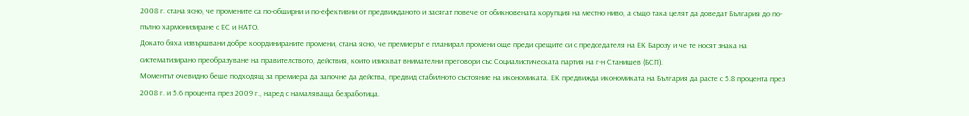2008 г. стана ясно, че промените са по-обширни и по-ефективни от предвижданото и засягат повече от обикновената корупция на местно ниво, а също така целят да доведат България до по-пълно хармонизиране с ЕС и НАТО.
Докато бяха извършвани добре координираните промени, стана ясно, че премиерът е планирал промени още преди срещите си с председателя на ЕК Барозу и че те носят знака на систематизирано преобразуване на правителството, действия, които изискват внимателни преговори със Социалистическата партия на г-н Станишев (БСП).
Моментът очевидно беше подходящ за премиера да започне да действа, предвид стабилното състояние на икономиката. ЕК предвижда икономиката на България да расте с 5.8 процента през 2008 г. и 5.6 процента през 2009 г., наред с намаляваща безработица.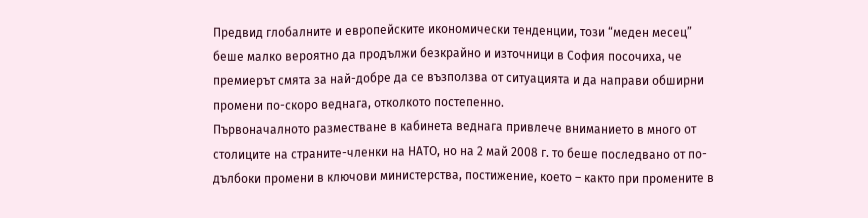Предвид глобалните и европeйските икономически тенденции, този “меден месец” беше малко вероятно да продължи безкрайно и източници в София посочиха, че премиерът смята за най-добре да се възползва от ситуацията и да направи обширни промени по-скоро веднага, отколкото постепенно.
Първоначалното разместване в кабинета веднага привлече вниманието в много от столиците на страните-членки на НАТО, но на 2 май 2008 г. то беше последвано от по-дълбоки промени в ключови министерства, постижение, което – както при промените в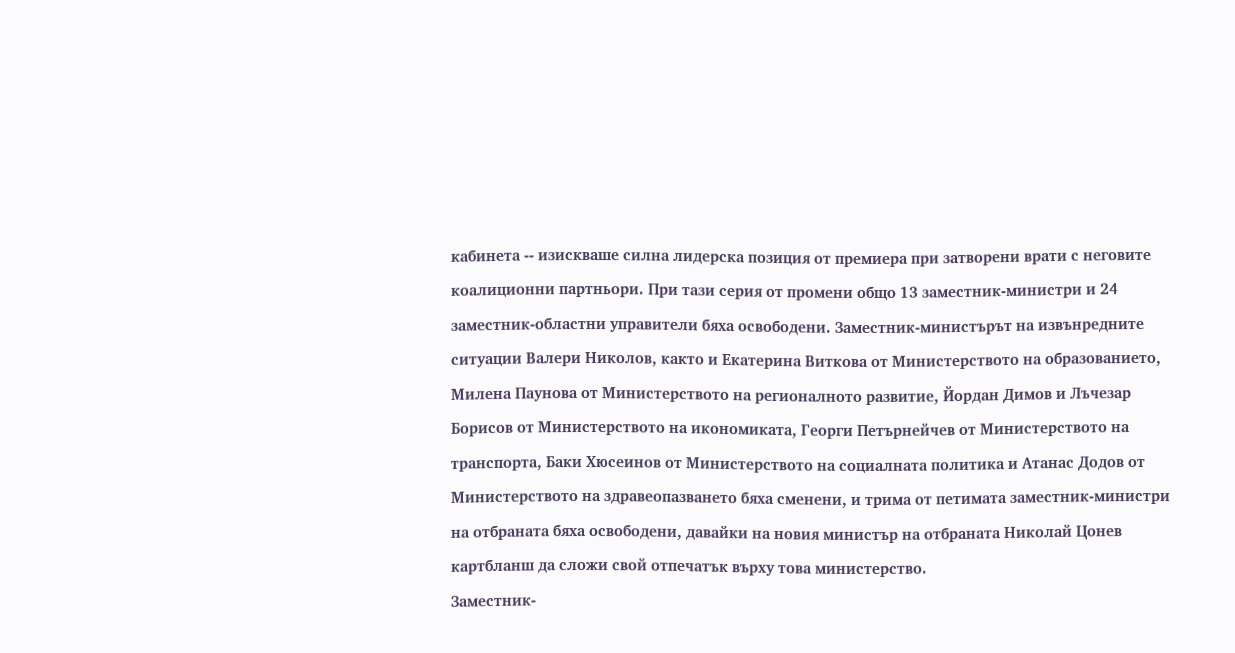кабинета -- изискваше силна лидерска позиция от премиера при затворени врати с неговите коалиционни партньори. При тази серия от промени общо 13 заместник-министри и 24 заместник-областни управители бяха освободени. Заместник-министърът на извънредните ситуации Валери Николов, както и Екатерина Виткова от Министерството на образованието, Милена Паунова от Министерството на регионалното развитие, Йордан Димов и Лъчезар Борисов от Министерството на икономиката, Георги Петърнейчев от Министерството на транспорта, Баки Хюсеинов от Министерството на социалната политика и Атанас Додов от Министерството на здравеопазването бяха сменени, и трима от петимата заместник-министри на отбраната бяха освободени, давайки на новия министър на отбраната Николай Цонев картбланш да сложи свой отпечатък върху това министерство.
Заместник-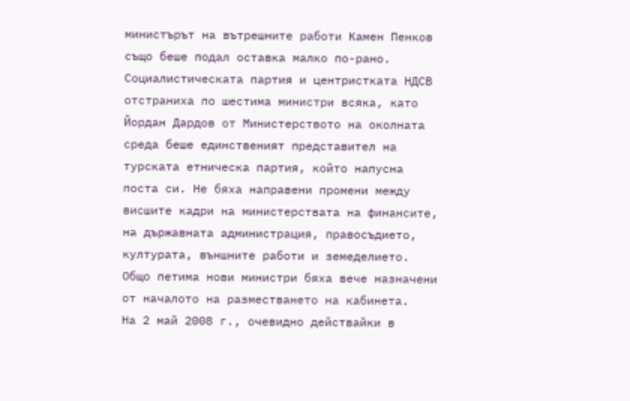министърът на вътрешните работи Камен Пенков също беше подал оставка малко по-рано. Социалистическата партия и центристката НДСВ отстраниха по шестима министри всяка, като Йордан Дардов от Министерството на околната среда беше единственият представител на турската етническа партия, който напусна поста си. Не бяха направени промени между висшите кадри на министерствата на финансите, на държавната администрация, правосъдието, културата, външните работи и земеделието.
Общо петима нови министри бяха вече назначени от началото на разместването на кабинета.
На 2 май 2008 г., очевидно действайки в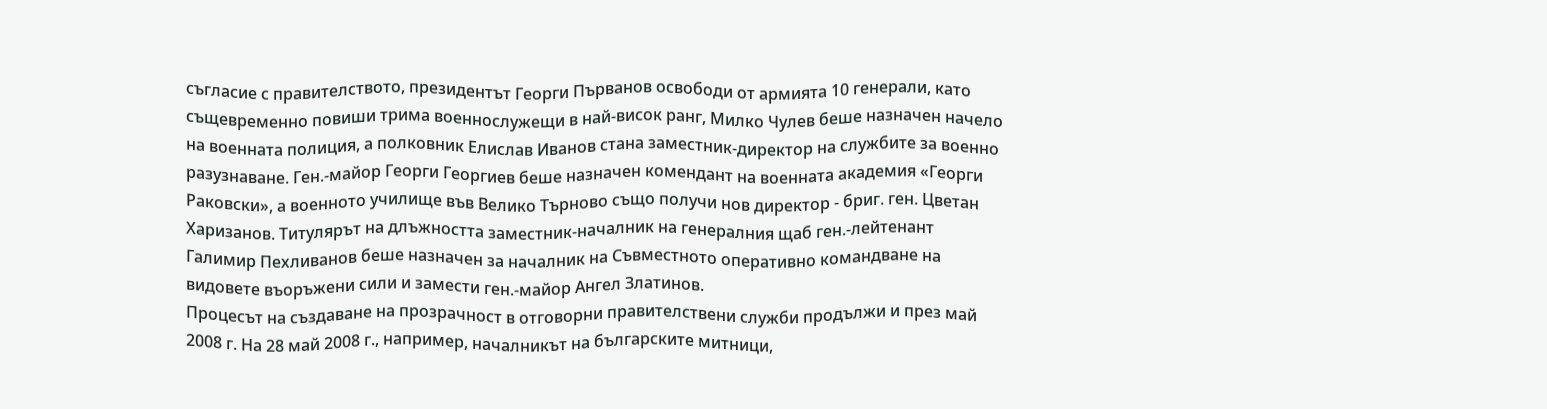съгласие с правителството, президентът Георги Първанов освободи от армията 10 генерали, като същевременно повиши трима военнослужещи в най-висок ранг, Милко Чулев беше назначен начело на военната полиция, а полковник Елислав Иванов стана заместник-директор на службите за военно разузнаване. Ген.-майор Георги Георгиев беше назначен комендант на военната академия «Георги Раковски», а военното училище във Велико Търново също получи нов директор - бриг. ген. Цветан Харизанов. Титулярът на длъжността заместник-началник на генералния щаб ген.-лейтенант Галимир Пехливанов беше назначен за началник на Съвместното оперативно командване на видовете въоръжени сили и замести ген.-майор Ангел Златинов.
Процесът на създаване на прозрачност в отговорни правителствени служби продължи и през май 2008 г. На 28 май 2008 г., например, началникът на българските митници,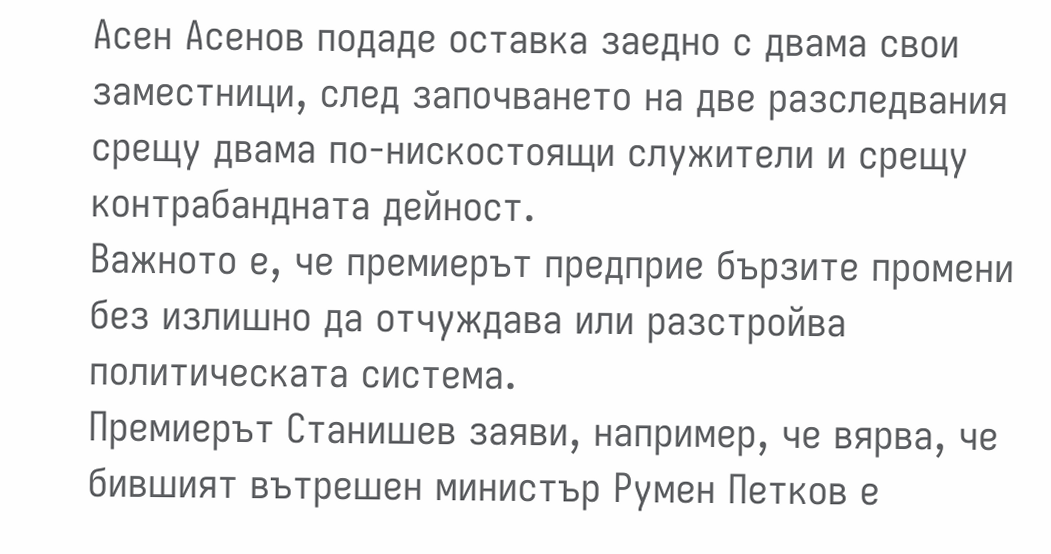Асен Асенов подаде оставка заедно с двама свои заместници, след започването на две разследвания срещу двама по-нискостоящи служители и срещу контрабандната дейност.
Важното е, че премиерът предприе бързите промени без излишно да отчуждава или разстройва политическата система.
Премиерът Станишев заяви, например, че вярва, че бившият вътрешен министър Румен Петков е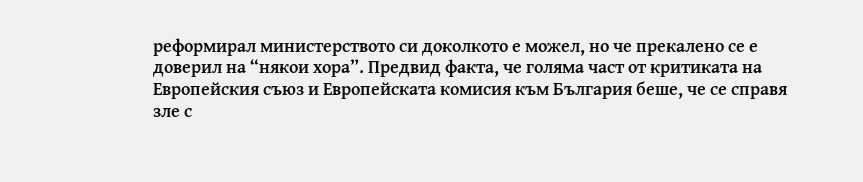реформирал министерството си доколкото е можел, но че прекалено се е доверил на “някои хора”. Предвид факта, че голяма част от критиката на Европейския съюз и Европейската комисия към България беше, че се справя зле с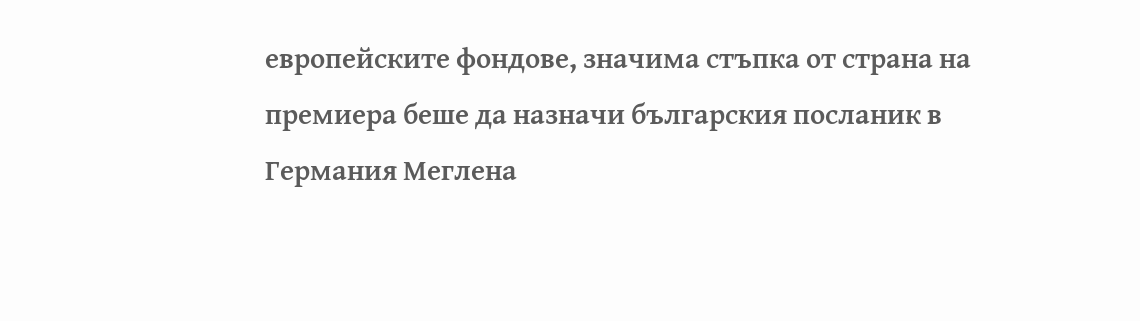европейските фондове, значима стъпка от страна на премиера беше да назначи българския посланик в Германия Меглена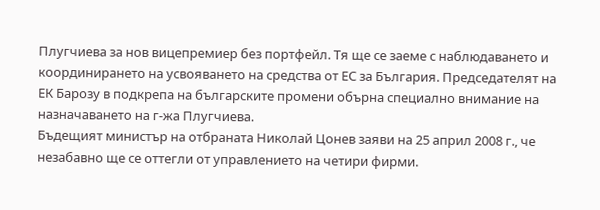Плугчиева за нов вицепремиер без портфейл. Тя ще се заеме с наблюдаването и координирането на усвояването на средства от ЕС за България. Председателят на ЕК Барозу в подкрепа на българските промени обърна специално внимание на назначаването на г-жа Плугчиева.
Бъдещият министър на отбраната Николай Цонев заяви на 25 април 2008 г., че незабавно ще се оттегли от управлението на четири фирми.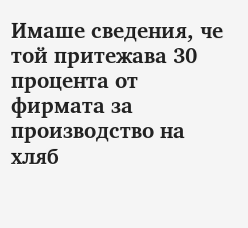Имаше сведения, че той притежава 30 процента от фирмата за производство на хляб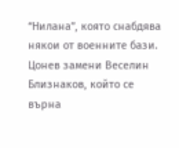“Нилана”, която снабдява някои от военните бази. Цонев замени Веселин Близнаков, който се върна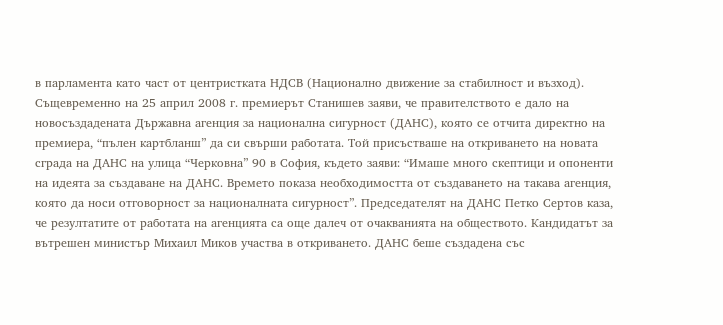в парламента като част от центристката НДСВ (Национално движение за стабилност и възход).
Същевременно на 25 април 2008 г. премиерът Станишев заяви, че правителството е дало на новосъздадената Държавна агенция за национална сигурност (ДАНС), която се отчита директно на премиера, “пълен картбланш” да си свърши работата. Той присъстваше на откриването на новата сграда на ДАНС на улица “Черковна” 90 в София, където заяви: “Имаше много скептици и опоненти на идеята за създаване на ДАНС. Времето показа необходимостта от създаването на такава агенция, която да носи отговорност за националната сигурност”. Председателят на ДАНС Петко Сертов каза, че резултатите от работата на агенцията са още далеч от очакванията на обществото. Кандидатът за вътрешен министър Михаил Миков участва в откриването. ДАНС беше създадена със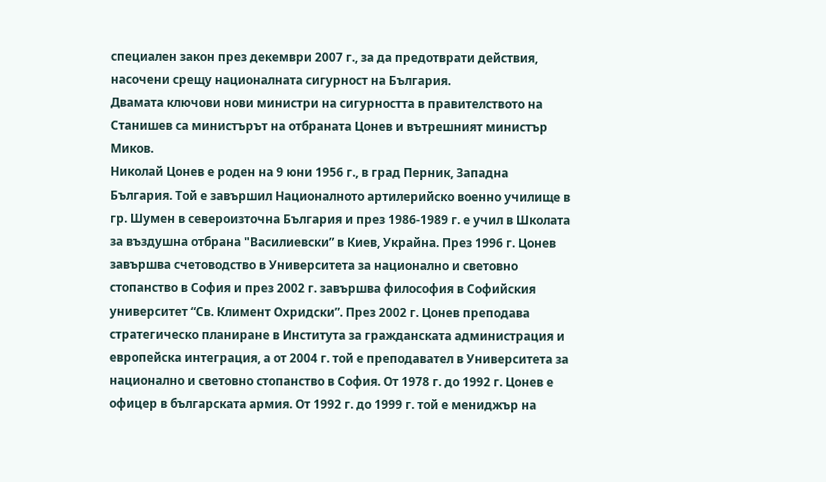специален закон през декември 2007 г., за да предотврати действия, насочени срещу националната сигурност на България.
Двамата ключови нови министри на сигурността в правителството на Станишев са министърът на отбраната Цонев и вътрешният министър Миков.
Николай Цонев е роден на 9 юни 1956 г., в град Перник, Западна България. Той е завършил Националното артилерийско военно училище в гр. Шумен в североизточна България и през 1986-1989 г. е учил в Школата за въздушна отбрана "Василиевски” в Киев, Украйна. През 1996 г. Цонев завършва счетоводство в Университета за национално и световно стопанство в София и през 2002 г. завършва философия в Софийския университет “Св. Климент Охридски”. През 2002 г. Цонев преподава стратегическо планиране в Института за гражданската администрация и европейска интеграция, а от 2004 г. той е преподавател в Университета за национално и световно стопанство в София. От 1978 г. до 1992 г. Цонев е офицер в българската армия. От 1992 г. до 1999 г. той е мениджър на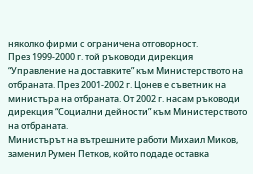няколко фирми с ограничена отговорност.
През 1999-2000 г. той ръководи дирекция “Управление на доставките” към Министерството на отбраната. През 2001-2002 г. Цонев е съветник на министъра на отбраната. От 2002 г. насам ръководи дирекция “Социални дейности” към Министерството на отбраната.
Министърът на вътрешните работи Михаил Миков, заменил Румен Петков, който подаде оставка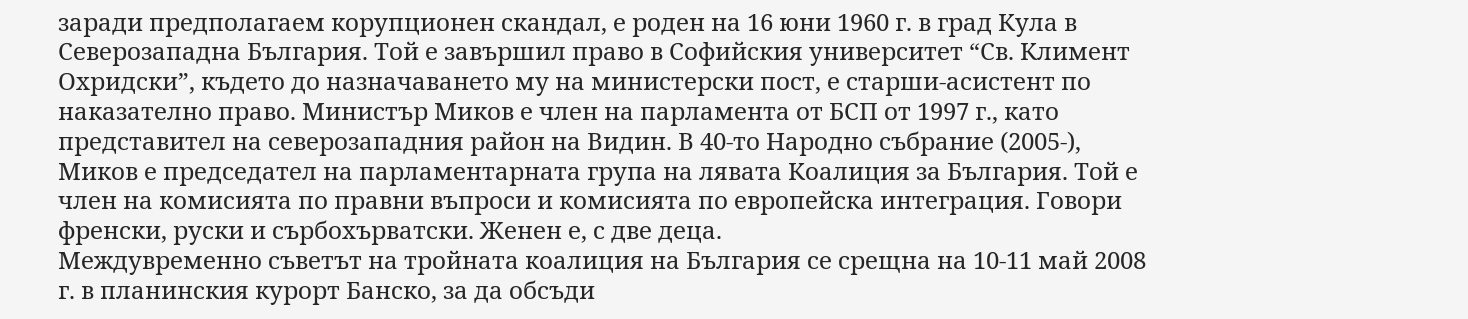заради предполагаем корупционен скандал, е роден на 16 юни 1960 г. в град Кула в Северозападна България. Той е завършил право в Софийския университет “Св. Климент Охридски”, където до назначаването му на министерски пост, е старши-асистент по наказателно право. Министър Миков е член на парламента от БСП от 1997 г., като представител на северозападния район на Видин. В 40-то Народно събрание (2005-), Миков е председател на парламентарната група на лявата Коалиция за България. Той е член на комисията по правни въпроси и комисията по европейска интеграция. Говори френски, руски и сърбохърватски. Женен е, с две деца.
Междувременно съветът на тройната коалиция на България се срещна на 10-11 май 2008 г. в планинския курорт Банско, за да обсъди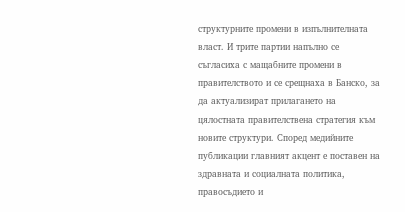структурните промени в изпълнителната власт. И трите партии напълно се съгласиха с мащабните промени в правителството и се срещнаха в Банско, за да актуализират прилагането на цялостната правителствена стратегия към новите структури. Според медийните публикации главният акцент е поставен на здравната и социалната политика, правосъдието и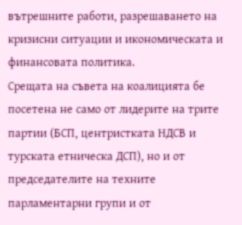вътрешните работи, разрешаването на кризисни ситуации и икономическата и финансовата политика.
Срещата на съвета на коалицията бе посетена не само от лидерите на трите партии (БСП, центристката НДСВ и турската етническа ДСП), но и от председателите на техните парламентарни групи и от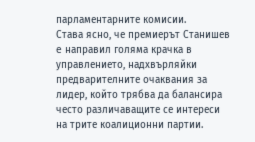парламентарните комисии.
Става ясно, че премиерът Станишев e направил голяма крачка в управлението, надхвърляйки предварителните очаквания за лидер, който трябва да балансира често различаващите се интереси на трите коалиционни партии.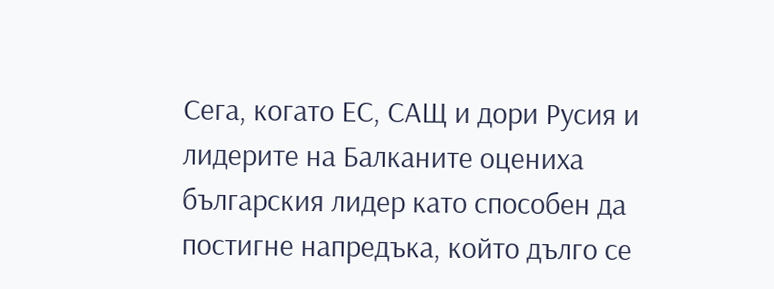Сега, когато ЕС, САЩ и дори Русия и лидерите на Балканите оцениха българския лидер като способен да постигне напредъка, който дълго се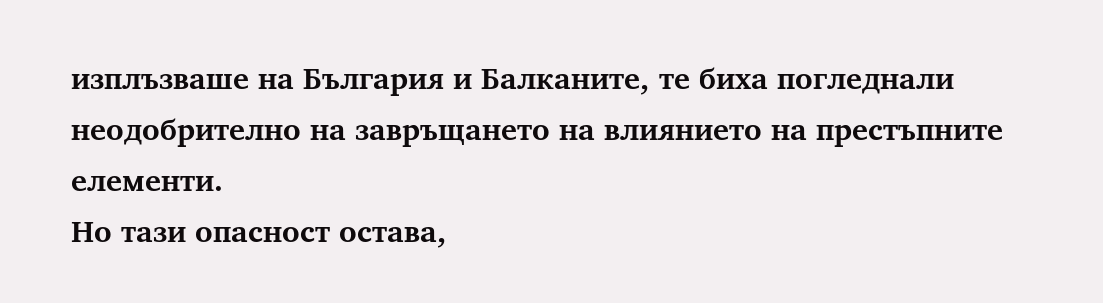изплъзваше на България и Балканите, те биха погледнали неодобрително на завръщането на влиянието на престъпните елементи.
Но тази опасност остава,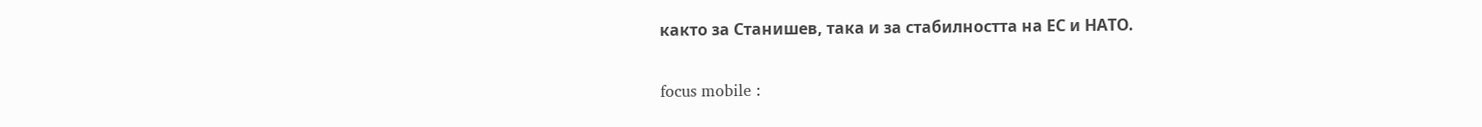както за Станишев, така и за стабилността на ЕС и НАТО.

focus mobile :